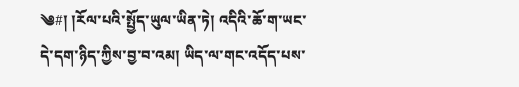༄#། །རོལ་པའི་སྤྱོད་ཡུལ་ཡིན་ཏེ། འདིའི་ཆོ་ག་ཡང་དེ་དག་ཉིད་ཀྱིས་བྱ་བ་འམ། ཡིད་ལ་གང་འདོད་པས་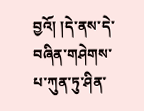བྱའོ། །དེ་ནས་དེ་བཞིན་གཤེགས་པ་ཀུན་ཏུ་ཤིན་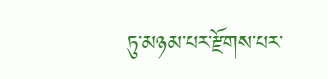ཏུ་མཉམ་པར་རྫོགས་པར་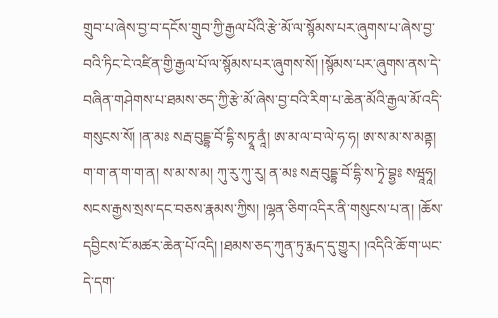གྲུབ་པ་ཞེས་བྱ་བ་དངོས་གྲུབ་ཀྱི་རྒྱལ་པོའི་རྩེ་མོ་ལ་སྙོམས་པར་ཞུགས་པ་ཞེས་བྱ་བའི་ཏིང་ངེ་འཛིན་གྱི་རྒྱལ་པོ་ལ་སྙོམས་པར་ཞུགས་སོ། །སྙོམས་པར་ཞུགས་ནས་དེ་བཞིན་གཤེགས་པ་ཐམས་ཅད་ཀྱི་རྩེ་མོ་ཞེས་བྱ་བའི་རིག་པ་ཆེན་མོའི་རྒྱལ་མོ་འདི་གསུངས་སོ། །ན་མཿ སརྦ་བུདྡྷ་བོ་དྷི་སཏྭཱ་ནཱཾ། ཨ་མ་ལ་བ་ལེ་ཧ་ཧ། ཨ་ས་མ་ས་མནྟ། ག་ག་ན་ག་ག་ན། ས་མ་ས་མ། ཀུ་རུ་ཀུ་རུ། ན་མཿ སརྦ་བུདྡྷ་བོ་དྷི་ས་ཏྭེ་བྷྱཿ སཝཱཧཱ། སངས་རྒྱས་སྲས་དང་བཅས་རྣམས་ཀྱིས། །ལྷན་ཅིག་འདིར་ནི་གསུངས་པ་ན། །ཆོས་དབྱིངས་ངོ་མཚར་ཆེན་པོ་འདི། །ཐམས་ཅད་ཀུན་ཏུ་རྨད་དུ་གྱུར། །འདིའི་ཆོ་ག་ཡང་དེ་དག་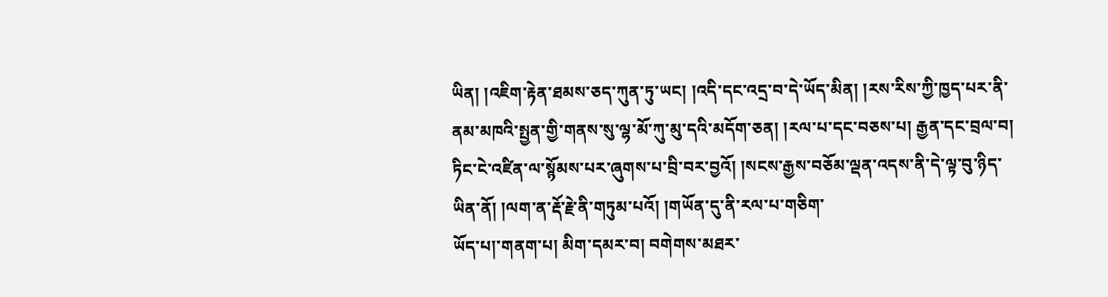ཡིན། །འཇིག་རྟེན་ཐམས་ཅད་ཀུན་ཏུ་ཡང། །འདི་དང་འདྲ་བ་དེ་ཡོད་མིན། །རས་རིས་ཀྱི་ཁྱད་པར་ནི་ནམ་མཁའི་སྤྱན་གྱི་གནས་སུ་ལྷ་མོ་ཀུ་མུ་དའི་མདོག་ཅན། །རལ་པ་དང་བཅས་པ། རྒྱན་དང་བྲལ་བ། ཏིང་ངེ་འཛིན་ལ་སྙོམས་པར་ཞུགས་པ་བྲི་བར་བྱའོ། །སངས་རྒྱས་བཅོམ་ལྡན་འདས་ནི་དེ་ལྟ་བུ་ཉིད་ཡིན་ནོ། །ལག་ན་རྡོ་རྗེ་ནི་གཏུམ་པའོ། །གཡོན་དུ་ནི་རལ་པ་གཅིག་
ཡོད་པ།་གནག་པ། མིག་དམར་བ། བགེགས་མཐར་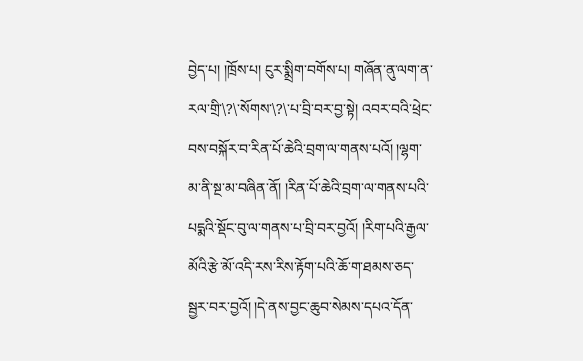བྱེད་པ། །ཁྲོས་པ། ངུར་སྨྲིག་བགོས་པ། གཞོན་ནུ་ལག་ན་རལ་གྲི་\?\་སོགས་\?\་པ་བྲི་བར་བྱ་སྟེ། འབར་བའི་ཕྲེང་བས་བསྐོར་བ་རིན་པོ་ཆེའི་བྲག་ལ་གནས་པའོ། །ལྷག་མ་ནི་སྔ་མ་བཞིན་ནོ། །རིན་པོ་ཆེའི་བྲག་ལ་གནས་པའི་པདྨའི་སྡོང་བུ་ལ་གནས་པ་བྲི་བར་བྱའོ། །རིག་པའི་རྒྱལ་མོའི་རྩེ་མོ་འདི་རས་རིས་རྟོག་པའི་ཆོ་ག་ཐམས་ཅད་སྦྱར་བར་བྱའོ། །དེ་ནས་བྱང་ཆུབ་སེམས་དཔའ་དོན་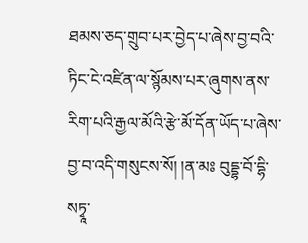ཐམས་ཅད་གྲུབ་པར་བྱེད་པ་ཞེས་བྱ་བའི་ཏིང་ངེ་འཛིན་ལ་སྙོམས་པར་ཞུགས་ནས་རིག་པའི་རྒྱལ་མོའི་རྩེ་མོ་དོན་ཡོད་པ་ཞེས་བྱ་བ་འདི་གསུངས་སོ། །ན་མཿ བུདྡྷ་བོ་དྷི་སཏྭཱ་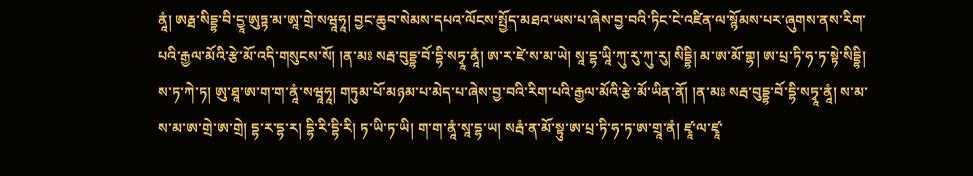ནཱཾ། ཨརྠ་སིདྡྷ་བི་དྱཱ་ཨུཏྟ་མ་ཨཱ་གྲེ་སཝཱཧཱ། བྱང་ཆུབ་སེམས་དཔའ་ལོངས་སྤྱོད་མཐའ་ཡས་པ་ཞེས་བྱ་བའི་ཏིང་ངེ་འཛིན་ལ་སྙོམས་པར་ཞུགས་ནས་རིག་པའི་རྒྱལ་མོའི་རྩེ་མོ་འདི་གསུངས་སོ། །ན་མཿ སརྦ་བུདྡྷ་བོ་དྷི་སཏྭཱ་ནཱཾ། ཨ་ར་ཛེ་ས་མ་ཡེ། སཱ་དྷ་ཡཱི་ཀུ་རུ་ཀུ་རུ། སིདྡྷི། མ་ཨ་མོ་གྷ། ཨ་པྲ་ཏི་ཧ་ཏ་སྟེ་སིདྡྷི། ས་ཏ་ཀེ་ཏ། ཨུ་ཐཱ་ཨ་ག་ག་ནཱཾ་སཝཱཧཱ། གཏུམ་པོ་མཉམ་པ་མེད་པ་ཞེས་བྱ་བའི་རིག་པའི་རྒྱལ་མོའི་རྩེ་མོ་ཡིན་ནོ། །ན་མཿ སརྦ་བུདྡྷ་བོ་དྷི་སཏྭཱ་ནཱཾ། ས་མ་ས་མ་ཨ་གྲེ་ཨ་གྲེ། དྷ་ར་དྷ་ར། དྷི་རི་དྷི་རི། ཏ་ཡི་ཏ་ཡི། ག་ག་ནཱཾ་སཱ་དྷ་ཡ། སརྦཾ་ན་མོ་སྟུ་ཨ་པྲ་ཏི་ཧ་ཏ་ཨ་གྲཱ་ནཾ། ཛྭཱ་ལ་ཛྭཱ་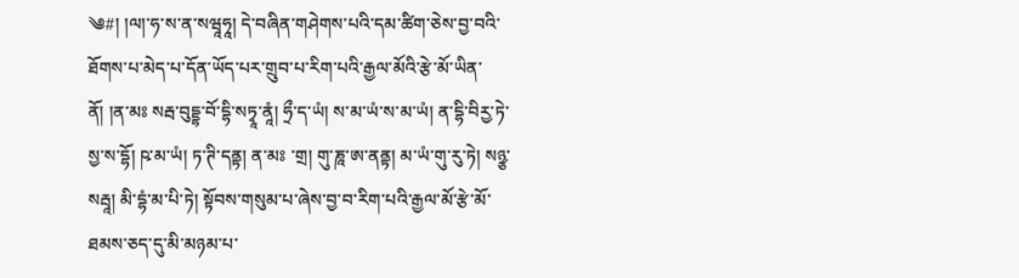༄#། །ལ།་ཧ་ས་ན་སཝཱཧཱ། དེ་བཞིན་གཤེགས་པའི་དམ་ཚིག་ཅེས་བྱ་བའི་ཐོགས་པ་མེད་པ་དོན་ཡོད་པར་གྲུབ་པ་རིག་པའི་རྒྱལ་མོའི་རྩེ་མོ་ཡིན་ནོ། །ན་མཿ སརྦ་བུདྡྷ་བོ་དྷི་སཏྭཱ་ནཱཾ། ཧྲྀ་ད་ཡཾ། ས་མ་ཡཾ་ས་མ་ཡཾ། ན་དྷི་བིརྱ་ཏེ་སྱ་ས་དྷོ། ཥ་མ་ཡཾ། ཏ་ཊི་དནྟ། ན་མཿ ་གྲ། གུ་ཎཱ་ཨ་ནནྟ། མ་ཡཾ་གུ་རུ་ཏེ། སཉྩ་སརྦཱ། མི་དྷཾ་མ་པི་ཏེ། སྟོབས་གསུམ་པ་ཞེས་བྱ་བ་རིག་པའི་རྒྱལ་མོ་རྩེ་མོ་ཐམས་ཅད་དུ་མི་མཉམ་པ་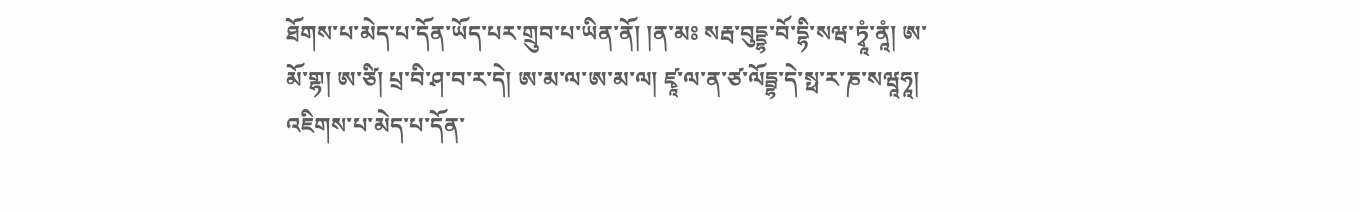ཐོགས་པ་མེད་པ་དོན་ཡོད་པར་གྲུབ་པ་ཡིན་ནོ། །ན་མཿ སརྦ་བུདྡྷ་བོ་དྷི་སཝ་ཏྭཱཾ་ནཱཾ། ཨ་མོ་གྷ། ཨ་ཙི། པྲ་བི་ཤ་བ་ར་དེ། ཨ་མ་ལ་ཨ་མ་ལ། ཛྭཱ་ལ་ན་ཙ་ལོདྦྷ་དེ་སྥ་ར་ཎ་སཝཱཧཱ། འཇིགས་པ་མེད་པ་དོན་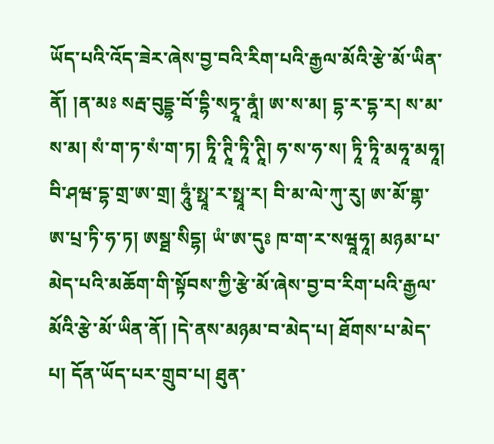ཡོད་པའི་འོད་ཟེར་ཞེས་བྱ་བའི་རིག་པའི་རྒྱལ་མོའི་རྩེ་མོ་ཡིན་ནོ། །ན་མཿ སརྦ་བུདྡྷ་བོ་དྷི་སཏྭཱ་ནཱཾ། ཨ་ས་མ། དྷ་ར་དྷ་ར། ས་མ་ས་མ། སཾ་ག་ཏ་སཾ་ག་ཏ། ཏཱི་ཊཱི་ཏཱི་ཊཱི། ཧ་ས་ཧ་ས། ཏཱི་ཏཱི་མཧཱ་མཧཱ། བི་ཤཝ་དྷ་གྲ་ཨ་གྲ། ཧཱུཾ་སྥཱ་ར་སྥཱ་ར། བི་མ་ལེ་ཀུ་རུ། ཨ་མོ་གྷ་ཨ་པྲ་ཏི་ཧ་ཏ། ཨསྠ་སིདྷ། ཡཾ་ཨ་དུཿ ཁ་ག་ར་སཝཱཧཱ། མཉམ་པ་མེད་པའི་མཆོག་གི་སྟོབས་ཀྱི་རྩེ་མོ་ཞེས་བྱ་བ་རིག་པའི་རྒྱལ་མོའི་རྩེ་མོ་ཡིན་ནོ། །དེ་ནས་མཉམ་བ་མེད་པ། ཐོགས་པ་མེད་པ། དོན་ཡོད་པར་གྲུབ་པ། ཐུན་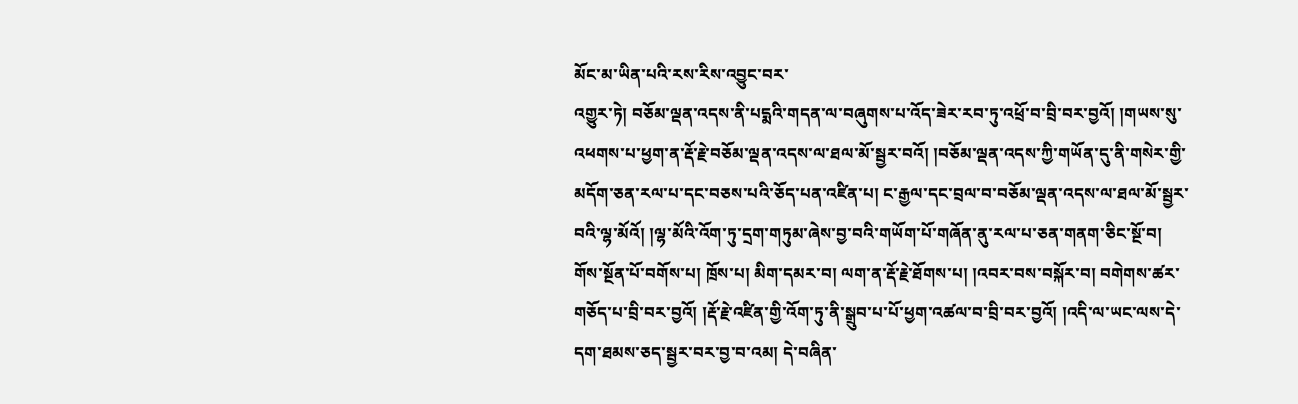མོང་མ་ཡིན་པའི་རས་རིས་འབྱུང་བར་
འགྱུར་ཏེ། བཅོམ་ལྡན་འདས་ནི་པདྨའི་གདན་ལ་བཞུགས་པ་འོད་ཟེར་རབ་ཏུ་འཕྲོ་བ་བྲི་བར་བྱའོ། །གཡས་སུ་འཕགས་པ་ཕྱག་ན་རྡོ་རྗེ་བཅོམ་ལྡན་འདས་ལ་ཐལ་མོ་སྦྱར་བའོ། །བཅོམ་ལྡན་འདས་ཀྱི་གཡོན་དུ་ནི་གསེར་གྱི་མདོག་ཅན་རལ་པ་དང་བཅས་པའི་ཅོད་པན་འཛིན་པ། ང་རྒྱལ་དང་བྲལ་བ་བཅོམ་ལྡན་འདས་ལ་ཐལ་མོ་སྦྱར་བའི་ལྷ་མོའོ། །ལྷ་མོའི་འོག་ཏུ་དྲག་གཏུམ་ཞེས་བྱ་བའི་གཡོག་པོ་གཞོན་ནུ་རལ་པ་ཅན་གནག་ཅིང་སྔོ་བ། གོས་སྔོན་པོ་བགོས་པ། ཁྲོས་པ། མིག་དམར་བ། ལག་ན་རྡོ་རྗེ་ཐོགས་པ། །འབར་བས་བསྐོར་བ། བགེགས་ཚར་གཅོད་པ་བྲི་བར་བྱའོ། །རྡོ་རྗེ་འཛིན་གྱི་འོག་ཏུ་ནི་སྒྲུབ་པ་པོ་ཕྱག་འཚལ་བ་བྲི་བར་བྱའོ། །འདི་ལ་ཡང་ལས་དེ་དག་ཐམས་ཅད་སྦྱར་བར་བྱ་བ་འམ། དེ་བཞིན་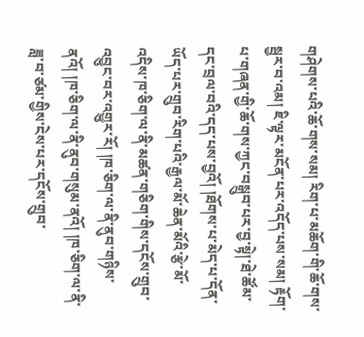གཤེགས་པའི་ཆོ་གས་སམ། རིག་པ་མཆོག་གི་ཆོ་གས་སྦྱར་བ་འམ། ཇི་ལྟར་མངོན་པར་འདོད་པས་སམ། རྟོག་པ་གཞན་གྱི་ཆོ་གས་ཀྱང་བསྒྲུབ་པར་བྱ་སྟེ།་ཐེ་ཚོམ་དང་བྲལ་བའི་དད་པས་བྱའོ། །ཐོགས་པ་མེད་པ་དོན་ཡོད་པར་གྲུབ་རིག་པའི་རྒྱལ་མོ་ཆེན་མོའི་རྩེ་མོ་འདིས་ཁ་ཅིག་ལ་ནི་མཚན་གཅིག་གིས་དངོས་གྲུབ་འབྱུང་བར་འགྱུར་རོ། །ཁ་ཅིག་ལ་ནི་ནུབ་གཉིས་ནའོ། །ཁ་ཅིག་ལ་ནི་ནུབ་གསུམ་ནའོ། །ཁ་ཅིག་ལ་ནི་ཟླ་བ་ཙམ་གྱིས་ངེས་པར་དངོས་གྲུབ་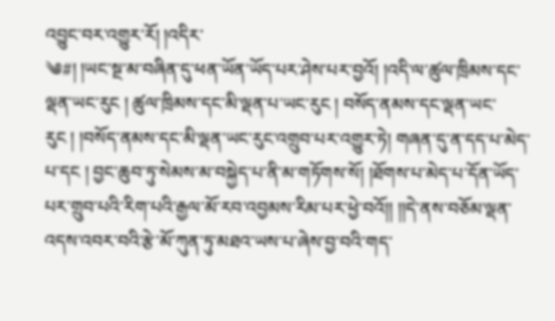འབྱུང་བར་འགྱུར་རོ། །འདིར་
༄#། །ཡང་སྔ་མ་བཞིན་དུ་ཕན་ཡོན་ཡོད་པར་ཤེས་པར་བྱའོ། །འདི་ལ་ཚུལ་ཁྲིམས་དང་ལྡན་ཡང་རུང ། ཚུལ་ཁྲིམས་དང་མི་ལྡན་པ་ཡང་རུང ། བསོད་ནམས་དང་ལྡན་ཡང་རུང ། །བསོད་ནམས་དང་མི་ལྡན་ཡང་རུང་འགྲུབ་པར་འགྱུར་ཏེ། གཞན་དུ་ན་དད་པ་མེད་པ་དང ། བྱང་ཆུབ་ཏུ་སེམས་མ་བསྐྱེད་པ་ནི་མ་གཏོགས་སོ། །ཐོགས་པ་མེད་པ་དོན་ཡོད་པར་གྲུབ་པའི་རིག་པའི་རྒྱལ་མོ་རབ་འབྱམས་རིམ་པར་ཕྱེ་བའོ།། །།དེ་ནས་བཅོམ་ལྡན་འདས་འབར་བའི་རྩེ་མོ་ཀུན་ཏུ་མཐའ་ཡས་པ་ཞེས་བྱ་བའི་གད་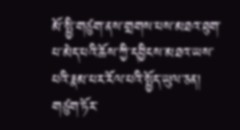མོ་སྤྱི་གཙུག་ནས་གྲགས་པས་མཐའ་ཐུག་པ་མེད་པའི་ཆོས་ཀྱི་དབྱིངས་མཐའ་ཡས་པའི་རྣམ་པར་རོལ་པའི་སྤྱོད་ཡུལ་ཅན། གཙུག་ཏོར་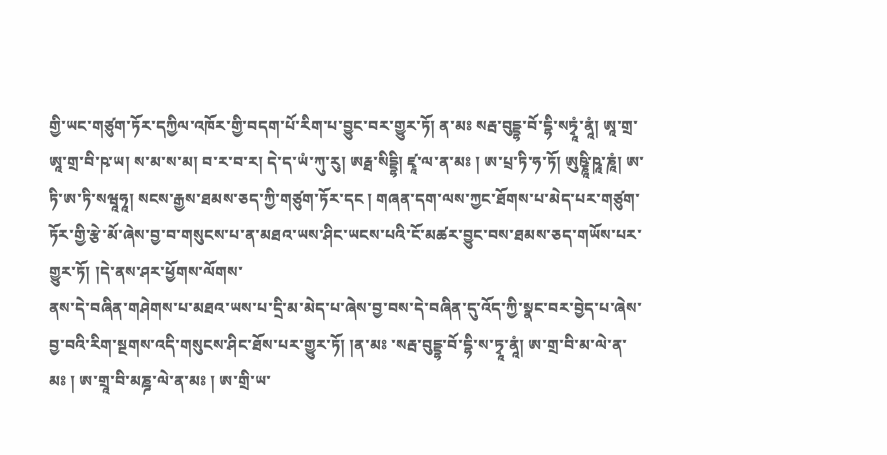གྱི་ཡང་གཙུག་ཏོར་དཀྱིལ་འཁོར་གྱི་བདག་པོ་རིག་པ་བྱུང་བར་གྱུར་ཏོ། ན་མཿ སརྦ་བུདྡྷ་བོ་དྷི་སཏྭཱཾ་ནཱཾ། ཨཱ་གྲ་ཨཱ་གྲ་བི་ཥ་ཡ། ས་མ་ས་མ། བ་ར་བ་ར། དེ་ད་ཡཾ་ཀུ་རུ། ཨརྠ་སིདྡྷི། ཛྭཱ་ལ་ན་མཿ ། ཨ་པྲ་ཏི་ཧ་ཏོ། ཨུཥྞཱི་ཥཱ་ཎཱཾ། ཨ་ཏི་ཨ་ཏི་སཝཱཧཱ། སངས་རྒྱས་ཐམས་ཅད་ཀྱི་གཙུག་ཏོར་དང ། གཞན་དག་ལས་ཀྱང་ཐོགས་པ་མེད་པར་གཙུག་ཏོར་གྱི་རྩེ་མོ་ཞེས་བྱ་བ་གསུངས་པ་ན་མཐའ་ཡས་ཤིང་ཡངས་པའི་ངོ་མཚར་བྱུང་བས་ཐམས་ཅད་གཡོས་པར་གྱུར་ཏོ། །དེ་ནས་ཤར་ཕྱོགས་ལོགས་
ནས་དེ་བཞིན་གཤེགས་པ་མཐའ་ཡས་པ་དྲི་མ་མེད་པ་ཞེས་བྱ་བས་དེ་བཞིན་དུ་འོད་ཀྱི་སྣང་བར་བྱེད་པ་ཞེས་བྱ་བའི་རིག་སྔགས་འདི་གསུངས་ཤིང་ཐོས་པར་གྱུར་ཏོ། །ན་མཿ ་སརྦ་བུདྡྷ་བོ་དྷི་ས་ཏྭཱ་ནཱཾ། ཨ་གྲ་བི་མ་ལེ་ན་མཿ ། ཨ་གྲཱ་བི་མཎྜ་ལེ་ན་མཿ ། ཨ་གྲི་ཡ་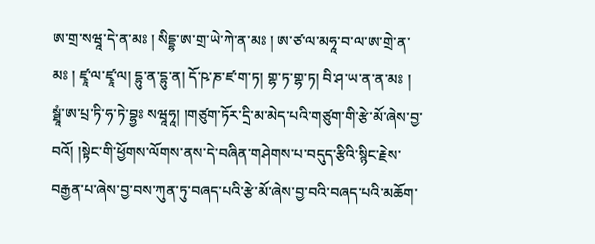ཨ་གྲ་སཝཱ་དེ་ན་མཿ ། སིདྡྷ་ཨ་གྲ་ཡེ་ཀེ་ན་མཿ ། ཨ་ཙ་ལ་མཧཱ་བ་ལ་ཨ་གྲེ་ན་མཿ ། ཛྭཱ་ལ་ཛྭཱ་ལ། དྷུ་ན་དྷུ་ན། དོ་ཥ་ཎ་ཛ་ག་ཏ། གྷ་ཏ་གྷ་ཏ། བི་ཤ་ཡ་ན་ན་མཿ ། སྠཱཾ་ཨ་པྲ་ཏི་ཧ་ཏེ་བྷྱཿ སཝཱཧཱ། །གཙུག་ཏོར་དྲི་མ་མེད་པའི་གཙུག་གི་རྩེ་མོ་ཞེས་བྱ་བའོ། །སྟེང་གི་ཕྱོགས་ལོགས་ནས་དེ་བཞིན་གཤེགས་པ་བདུད་རྩིའི་སྙིང་རྗེས་བརྒྱན་པ་ཞེས་བྱ་བས་ཀུན་ཏུ་བཞད་པའི་རྩེ་མོ་ཞེས་བྱ་བའི་བཞད་པའི་མཆོག་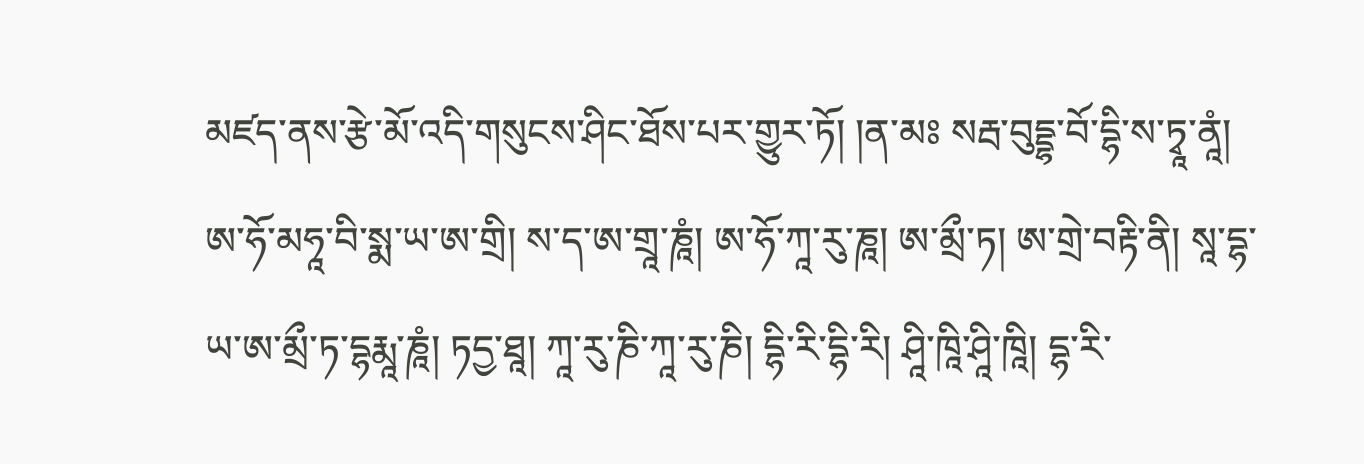མཛད་ནས་རྩེ་མོ་འདི་གསུངས་ཤིང་ཐོས་པར་གྱུར་ཏོ། །ན་མཿ སརྦ་བུདྡྷ་བོ་དྷི་ས་ཏྭཱ་ནཱཾ། ཨ་ཧོ་མཧཱ་བི་སྨ་ཡ་ཨ་གྲི། ས་ད་ཨ་གྲཱ་ཎཱཾ། ཨ་ཧོ་ཀཱ་རུ་ཎཱ། ཨ་མྲྀ་ཏ། ཨ་གྲེ་བརྟི་ནི། སཱ་དྷ་ཡ་ཨ་མྲྀ་ཏ་དྷརྨཱ་ཎཱཾ། ཏདྱ་ཐཱ། ཀཱ་རུ་ཎི་ཀཱ་རུ་ཎི། དྷི་རི་དྷི་རི། ཤཱི་ཁཱི་ཤཱི་ཁཱི། དྷ་རི་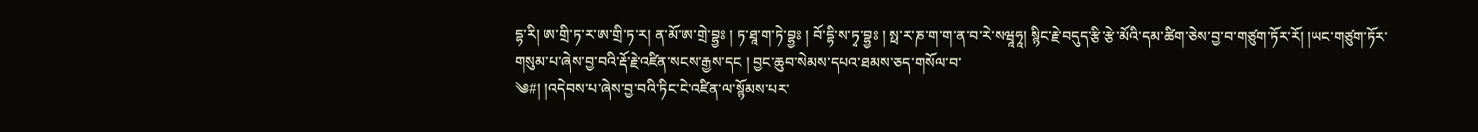དྷ་རི། ཨ་གྲི་ཏ་ར་ཨ་གྲི་ཏ་ར། ན་མོ་ཨ་གྲེ་བྷྱཿ ། ཏ་ཐཱ་ག་ཏེ་བྷྱཿ ། བོ་དྷི་ས་ཏྭ་བྷྱཿ ། སྥ་ར་ཎ་ག་ག་ན་བ་རེ་སཝཱཧཱ། སྙིང་རྗེ་བདུད་རྩི་རྩེ་མོའི་དམ་ཚིག་ཅེས་བྱ་བ་གཙུག་ཏོར་རོ། །ཡང་གཙུག་ཏོར་གསུམ་པ་ཞེས་བྱ་བའི་རྡོ་རྗེ་འཛིན་སངས་རྒྱས་དང ། བྱང་ཆུབ་སེམས་དཔའ་ཐམས་ཅད་གསོལ་བ་
༄#། །འདེབས་པ་ཞེས་བྱ་བའི་ཏིང་ངེ་འཛིན་ལ་སྙོམས་པར་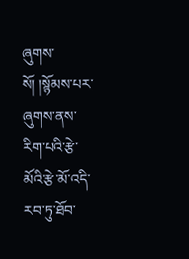ཞུགས་སོ། །སྙོམས་པར་ཞུགས་ནས་རིག་པའི་རྩེ་མོའི་རྩེ་མོ་འདི་རབ་ཏུ་ཐོབ་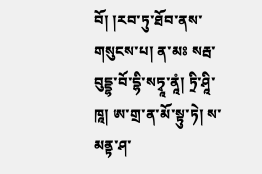བོ། །རབ་ཏུ་ཐོབ་ནས་གསུངས་པ། ན་མཿ སརྦ་བུདྡྷ་བོ་དྷི་སཏྭཱ་ནཱཾ། ཏྲི་ཤཱི་ཁཱ། ཨ་གྲ་ན་མོ་སྟུ་ཏེ། ས་མནྟ་ཤ་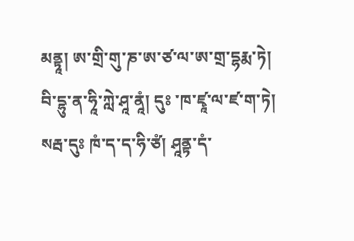མནྟཱ། ཨ་གྲི་གུ་ཎ་ཨ་ཙ་ལ་ཨ་གྲ་དྷརྨ་ཏེ། བི་དྷུ་ན་ཧཱི་ཀླེ་ཤཱ་ནཱཾ། དུཿ ་ཁ་ཛྭཱ་ལ་ཛ་ག་ཏེ། སརྦ་དུཿ ཁཾ་ད་ད་ཧི་ཙཾ། ཤཱནྟ་དཾ་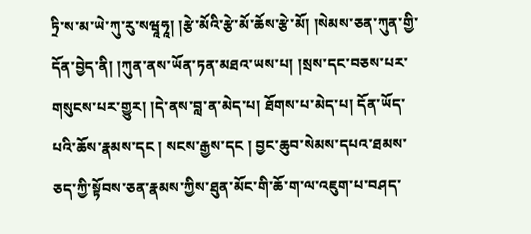ཏྲི་ས་མ་ཡེ་ཀུ་རུ་སཝཱཧཱ། །རྩེ་མོའི་རྩེ་མོ་ཆོས་རྩེ་མོ། །སེམས་ཅན་ཀུན་གྱི་དོན་བྱེད་ནི། །ཀུན་ནས་ཡོན་ཏན་མཐའ་ཡས་པ། །སྲས་དང་བཅས་པར་གསུངས་པར་གྱུར། །དེ་ནས་བླ་ན་མེད་པ། ཐོགས་པ་མེད་པ། དོན་ཡོད་པའི་ཆོས་རྣམས་དང ། སངས་རྒྱས་དང ། བྱང་ཆུབ་སེམས་དཔའ་ཐམས་ཅད་ཀྱི་སྟོབས་ཅན་རྣམས་ཀྱིས་ཐུན་མོང་གི་ཆོ་ག་ལ་འཇུག་པ་བཤད་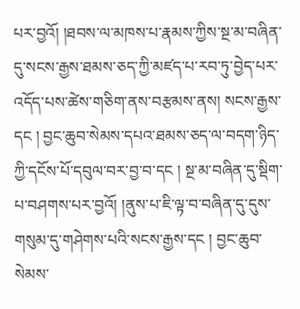པར་བྱའོ། །ཐབས་ལ་མཁས་པ་རྣམས་ཀྱིས་སྔ་མ་བཞིན་དུ་སངས་རྒྱས་ཐམས་ཅད་ཀྱི་མཛད་པ་རབ་ཏུ་བྱེད་པར་འདོད་པས་ཚེས་གཅིག་ནས་བརྩམས་ནས། སངས་རྒྱས་དང ། བྱང་ཆུབ་སེམས་དཔའ་ཐམས་ཅད་ལ་བདག་ཉིད་ཀྱི་དངོས་པོ་དབུལ་བར་བྱ་བ་དང ། སྔ་མ་བཞིན་དུ་སྡིག་པ་བཤགས་པར་བྱའོ། །ནུས་པ་ཇི་ལྟ་བ་བཞིན་དུ་དུས་གསུམ་དུ་གཤེགས་པའི་སངས་རྒྱས་དང ། བྱང་ཆུབ་སེམས་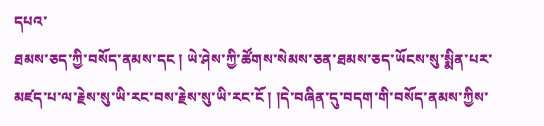དཔའ་
ཐམས་ཅད་ཀྱི་བསོད་ནམས་དང ། ཡེ་ཤེས་ཀྱི་ཚོགས་སེམས་ཅན་ཐམས་ཅད་ཡོངས་སུ་སྨིན་པར་མཛད་པ་ལ་རྗེས་སུ་ཡི་རང་བས་རྗེས་སུ་ཡི་རང་ངོ ། །དེ་བཞིན་དུ་བདག་གི་བསོད་ནམས་ཀྱིས་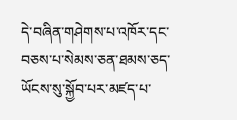དེ་བཞིན་གཤེགས་པ་འཁོར་དང་བཅས་པ་སེམས་ཅན་ཐམས་ཅད་ཡོངས་སུ་སྐྱོབ་པར་མཛད་པ་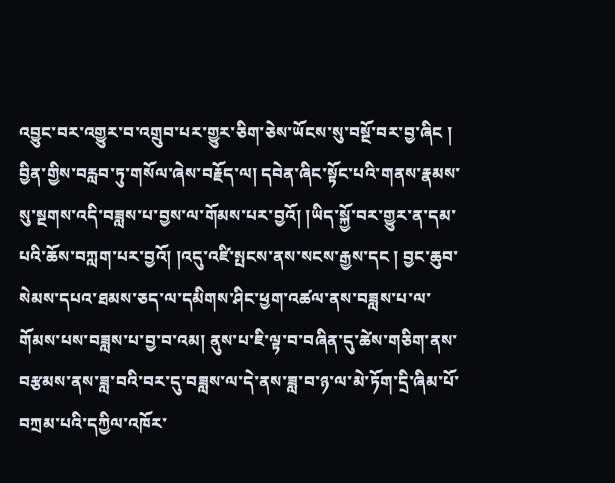འབྱུང་བར་འགྱུར་བ་འགྲུབ་པར་གྱུར་ཅིག་ཅེས་ཡོངས་སུ་བསྔོ་བར་བྱ་ཞིང ། བྱིན་གྱིས་བརླབ་ཏུ་གསོལ་ཞེས་བརྗོད་ལ། དབེན་ཞིང་སྟོང་པའི་གནས་རྣམས་སུ་སྔགས་འདི་བཟླས་པ་བྱས་ལ་གོམས་པར་བྱའོ། །ཡིད་སྐྱོ་བར་གྱུར་ན་དམ་པའི་ཆོས་བཀླག་པར་བྱའོ། །འདུ་འཛི་སྤངས་ནས་སངས་རྒྱས་དང ། བྱང་ཆུབ་སེམས་དཔའ་ཐམས་ཅད་ལ་དམིགས་ཤིང་ཕྱག་འཚལ་ནས་བཟླས་པ་ལ་གོམས་པས་བཟླས་པ་བྱ་བ་འམ། ནུས་པ་ཇི་ལྟ་བ་བཞིན་དུ་ཚེས་གཅིག་ནས་བརྩམས་ནས་ཟླ་བའི་བར་དུ་བཟླས་ལ་དེ་ནས་ཟླ་བ་ཉ་ལ་མེ་ཏོག་དྲི་ཞིམ་པོ་བཀྲམ་པའི་དཀྱིལ་འཁོར་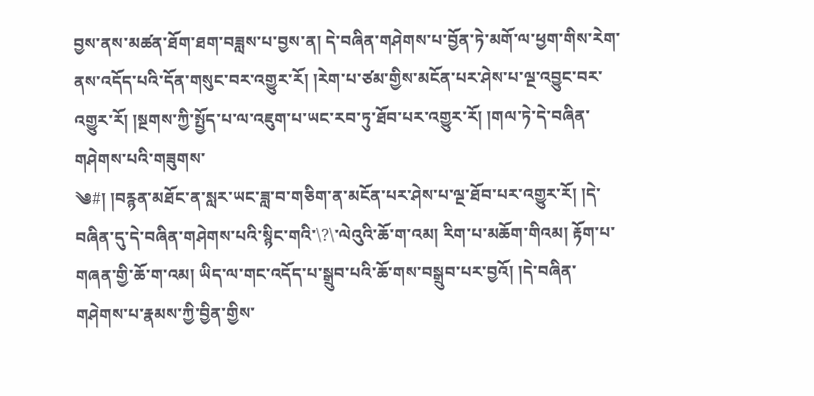བྱས་ནས་མཚན་ཐོག་ཐག་བཟླས་པ་བྱས་ན། དེ་བཞིན་གཤེགས་པ་བྱོན་ཏེ་མགོ་ལ་ཕྱག་གིས་རེག་ནས་འདོད་པའི་དོན་གསུང་བར་འགྱུར་རོ། །རེག་པ་ཙམ་གྱིས་མངོན་པར་ཤེས་པ་ལྔ་འབྱུང་བར་འགྱུར་རོ། །སྔགས་ཀྱི་སྤྱོད་པ་ལ་འཇུག་པ་ཡང་རབ་ཏུ་ཐོབ་པར་འགྱུར་རོ། །གལ་ཏེ་དེ་བཞིན་གཤེགས་པའི་གཟུགས་
༄#། །བརྙན་མཐོང་ན་སླར་ཡང་ཟླ་བ་གཅིག་ན་མངོན་པར་ཤེས་པ་ལྔ་ཐོབ་པར་འགྱུར་རོ། །དེ་བཞིན་དུ་དེ་བཞིན་གཤེགས་པའི་སྙིང་གའི་\?\་ལེའུའི་ཆོ་ག་འམ། རིག་པ་མཆོག་གིའམ། རྟོག་པ་གཞན་གྱི་ཆོ་ག་འམ། ཡིད་ལ་གང་འདོད་པ་སྒྲུབ་པའི་ཆོ་གས་བསྒྲུབ་པར་བྱའོ། །དེ་བཞིན་གཤེགས་པ་རྣམས་ཀྱི་བྱིན་གྱིས་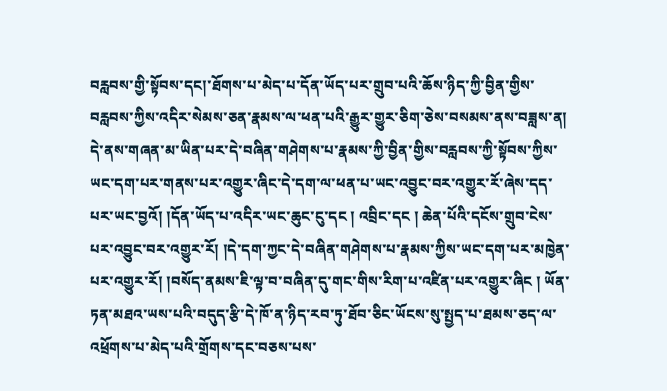བརླབས་གྱི་སྟོབས་དང།་ཐོགས་པ་མེད་པ་དོན་ཡོད་པར་གྲུབ་པའི་ཆོས་ཉིད་ཀྱི་བྱིན་གྱིས་བརླབས་ཀྱིས་འདིར་སེམས་ཅན་རྣམས་ལ་ཕན་པའི་རྒྱུར་གྱུར་ཅིག་ཅེས་བསམས་ནས་བཟླས་ན། དེ་ནས་གཞན་མ་ཡིན་པར་དེ་བཞིན་གཤེགས་པ་རྣམས་ཀྱི་བྱིན་གྱིས་བརླབས་ཀྱི་སྟོབས་ཀྱིས་ཡང་དག་པར་གནས་པར་འགྱུར་ཞིང་དེ་དག་ལ་ཕན་པ་ཡང་འབྱུང་བར་འགྱུར་རོ་ཞེས་དད་པར་ཡང་བྱའོ། །དོན་ཡོད་པ་འདིར་ཡང་ཆུང་ངུ་དང ། འབྲིང་དང ། ཆེན་པོའི་དངོས་གྲུབ་ངེས་པར་འབྱུང་བར་འགྱུར་རོ། །དེ་དག་ཀྱང་དེ་བཞིན་གཤེགས་པ་རྣམས་ཀྱིས་ཡང་དག་པར་མཁྱེན་པར་འགྱུར་རོ། །བསོད་ནམས་ཇི་ལྟ་བ་བཞིན་དུ་གང་གིས་རིག་པ་འཛིན་པར་འགྱུར་ཞིང ། ཡོན་ཏན་མཐའ་ཡས་པའི་བདུད་རྩི་དེ་ཁོ་ན་ཉིད་རབ་ཏུ་ཐོབ་ཅིང་ཡོངས་སུ་སྤྱད་པ་ཐམས་ཅད་ལ་འཕྲོགས་པ་མེད་པའི་གྲོགས་དང་བཅས་པས་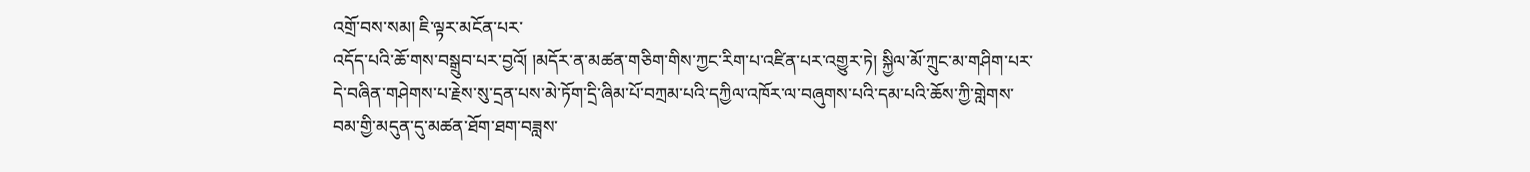འགྲོ་བས་སམ། ཇི་ལྟར་མངོན་པར་
འདོད་པའི་ཆོ་གས་བསྒྲུབ་པར་བྱའོ། །མདོར་ན་མཚན་གཅིག་གིས་ཀྱང་རིག་པ་འཛིན་པར་འགྱུར་ཏེ། སྐྱིལ་མོ་ཀྲུང་མ་གཤིག་པར་དེ་བཞིན་གཤེགས་པ་རྗེས་སུ་དྲན་པས་མེ་ཏོག་དྲི་ཞིམ་པོ་བཀྲམ་པའི་དཀྱིལ་འཁོར་ལ་བཞུགས་པའི་དམ་པའི་ཆོས་ཀྱི་གླེགས་བམ་གྱི་མདུན་དུ་མཚན་ཐོག་ཐག་བཟླས་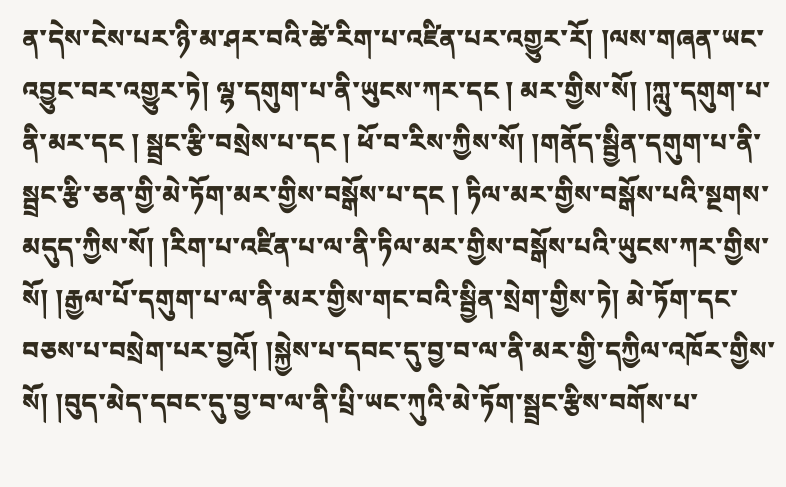ན་དེས་ངེས་པར་ཉི་མ་ཤར་བའི་ཚེ་རིག་པ་འཛིན་པར་འགྱུར་རོ། །ལས་གཞན་ཡང་འབྱུང་བར་འགྱུར་ཏེ། ལྷ་དགུག་པ་ནི་ཡུངས་ཀར་དང ། མར་གྱིས་སོ། །ཀླུ་དགུག་པ་ནི་མར་དང ། སྦྲང་རྩི་བསྲེས་པ་དང ། ཕོ་བ་རིས་ཀྱིས་སོ། །གནོད་སྦྱིན་དགུག་པ་ནི་སྦྲང་རྩི་ཅན་གྱི་མེ་ཏོག་མར་གྱིས་བསྒོས་པ་དང ། ཏིལ་མར་གྱིས་བསྒོས་པའི་སྔགས་མདུད་ཀྱིས་སོ། །རིག་པ་འཛིན་པ་ལ་ནི་ཏིལ་མར་གྱིས་བསྒོས་པའི་ཡུངས་ཀར་གྱིས་སོ། །རྒྱལ་པོ་དགུག་པ་ལ་ནི་མར་གྱིས་གང་བའི་སྦྱིན་སྲེག་གྱིས་ཏེ། མེ་ཏོག་དང་བཅས་པ་བསྲེག་པར་བྱའོ། །སྐྱེས་པ་དབང་དུ་བྱ་བ་ལ་ནི་མར་གྱི་དཀྱིལ་འཁོར་གྱིས་སོ། །བུད་མེད་དབང་དུ་བྱ་བ་ལ་ནི་པྲི་ཡང་ཀུའི་མེ་ཏོག་སྦྲང་རྩིས་བགོས་པ་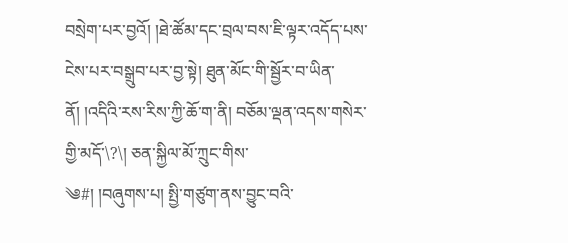བསྲེག་པར་བྱའོ། །ཐེ་ཚོམ་དང་བྲལ་བས་ཇི་ལྟར་འདོད་པས་ངེས་པར་བསྒྲུབ་པར་བྱ་སྟེ། ཐུན་མོང་གི་སྦྱོར་བ་ཡིན་ནོ། །འདིའི་རས་རིས་ཀྱི་ཆོ་ག་ནི། བཅོམ་ལྡན་འདས་གསེར་གྱི་མདོ་\?\། ཅན་སྐྱིལ་མོ་ཀྲུང་གིས་
༄#། །བཞུགས་པ། སྤྱི་གཙུག་ནས་བྱུང་བའི་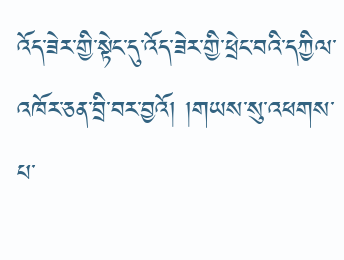འོད་ཟེར་གྱི་སྟེང་དུ་འོད་ཟེར་གྱི་ཕྲེང་བའི་དཀྱིལ་འཁོར་ཅན་བྲི་བར་བྱའོ། །གཡས་སུ་འཕགས་པ་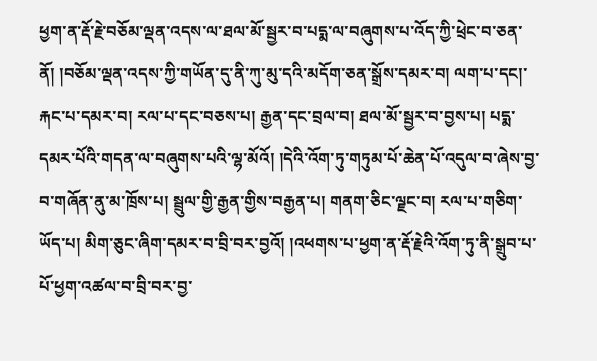ཕྱག་ན་རྡོ་རྗེ་བཅོམ་ལྡན་འདས་ལ་ཐལ་མོ་སྦྱར་བ་པདྨ་ལ་བཞུགས་པ་འོད་ཀྱི་ཕྲེང་བ་ཅན་ནོ། །བཅོམ་ལྡན་འདས་ཀྱི་གཡོན་དུ་ནི་ཀུ་མུ་དའི་མདོག་ཅན་སྒྲོས་དམར་བ། ལག་པ་དང།་རྐང་པ་དམར་བ། རལ་པ་དང་བཅས་པ། རྒྱན་དང་བྲལ་བ། ཐལ་མོ་སྦྱར་བ་བྱས་པ། པདྨ་དམར་པོའི་གདན་ལ་བཞུགས་པའི་ལྷ་མོའོ། །དེའི་འོག་ཏུ་གཏུམ་པོ་ཆེན་པོ་འདུལ་བ་ཞེས་བྱ་བ་གཞོན་ནུ་མ་ཁྲོས་པ། སྦྲུལ་གྱི་རྒྱན་གྱིས་བརྒྱན་པ། གནག་ཅིང་ལྗང་བ། རལ་པ་གཅིག་ཡོད་པ། མིག་ཅུང་ཞིག་དམར་བ་བྲི་བར་བྱའོ། །འཕགས་པ་ཕྱག་ན་རྡོ་རྗེའི་འོག་ཏུ་ནི་སྒྲུབ་པ་པོ་ཕྱག་འཚལ་བ་བྲི་བར་བྱ་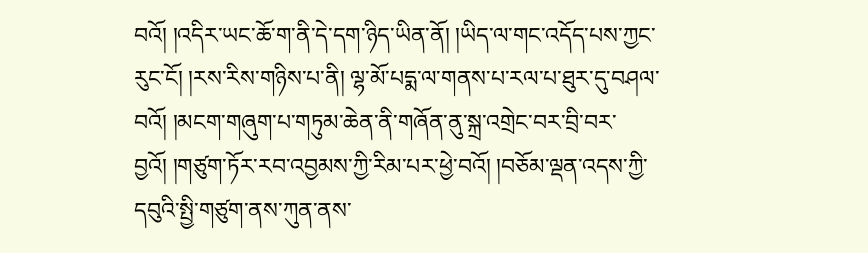བའོ། །འདིར་ཡང་ཆོ་ག་ནི་དེ་དག་ཉིད་ཡིན་ནོ། །ཡིད་ལ་གང་འདོད་པས་ཀྱང་རུང་ངོ། །རས་རིས་གཉིས་པ་ནི། ལྷ་མོ་པདྨ་ལ་གནས་པ་རལ་པ་ཐུར་དུ་བཤལ་བའོ། །མངག་གཞུག་པ་གཏུམ་ཆེན་ནི་གཞོན་ནུ་སྐྲ་འགྲེང་བར་བྲི་བར་བྱའོ། །གཙུག་ཏོར་རབ་འབྱམས་ཀྱི་རིམ་པར་ཕྱེ་བའོ། །བཅོམ་ལྡན་འདས་ཀྱི་དབུའི་སྤྱི་གཙུག་ནས་ཀུན་ནས་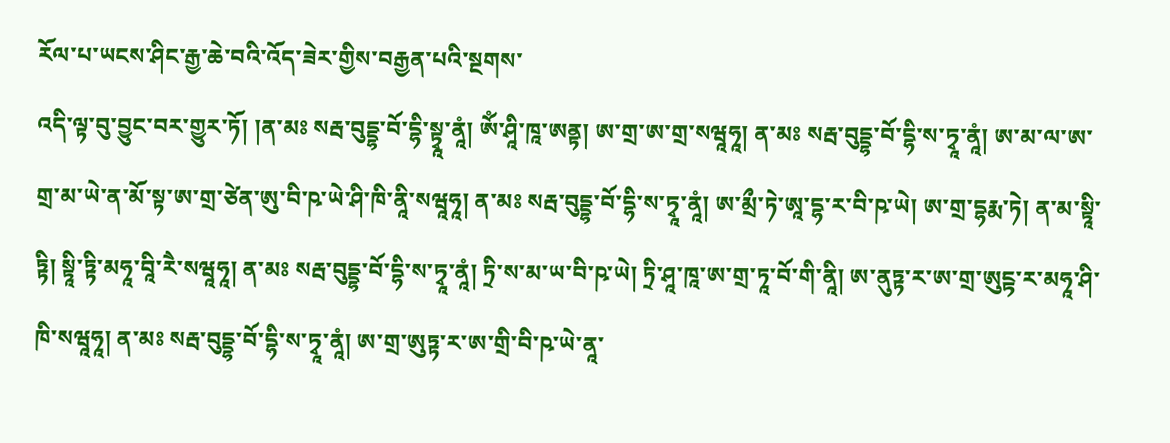རོལ་པ་ཡངས་ཤིང་རྒྱ་ཆེ་བའི་འོད་ཟེར་གྱིས་བརྒྱན་པའི་སྔགས་
འདི་ལྟ་བུ་བྱུང་བར་གྱུར་ཏོ། །ན་མཿ སརྦ་བུདྡྷ་བོ་དྷི་སྟྭཱ་ནཱཾ། ཨོཾ་ཤཱི་ཁཱ་ཨནྟ། ཨ་གྲ་ཨ་གྲ་སཝཱཧཱ། ན་མཿ སརྦ་བུདྡྷ་བོ་དྷི་ས་ཏྭཱ་ནཱཾ། ཨ་མ་ལ་ཨ་གྲ་མ་ཡེ་ན་མོ་སྟ་ཨ་གྲ་ཙེན་ཨུ་བི་ཥ་ཡེ་ཤི་ཁི་ནཱི་སཝཱཧཱ། ན་མཿ སརྦ་བུདྡྷ་བོ་དྷི་ས་ཏྭཱ་ནཱཾ། ཨ་མྲྀ་ཏེ་ཨཱ་དྷ་ར་བི་ཥ་ཡེ། ཨ་གྲ་དྷརྨ་ཏེ། ན་མ་སྟཱི་ཏྟི། སྟཱི་ཏྟི་མཧཱ་བཱི་རཻ་སཝཱཧཱ། ན་མཿ སརྦ་བུདྡྷ་བོ་དྷི་ས་ཏྭཱ་ནཱཾ། ཏྲི་ས་མ་ཡ་བི་ཥ་ཡེ། ཏྲི་ཤཱ་ཁཱ་ཨ་གྲ་ཏཱ་བོ་གི་ནཱི། ཨ་ནུཏྟ་ར་ཨ་གྲ་ཨུངྟ་ར་མཧཱ་ཤི་ཁི་སཝཱཧཱ། ན་མཿ སརྦ་བུདྡྷ་བོ་དྷི་ས་ཏྭཱ་ནཱཾ། ཨ་གྲ་ཨུཏྟ་ར་ཨ་གྲི་བི་ཥ་ཡེ་ནཱ་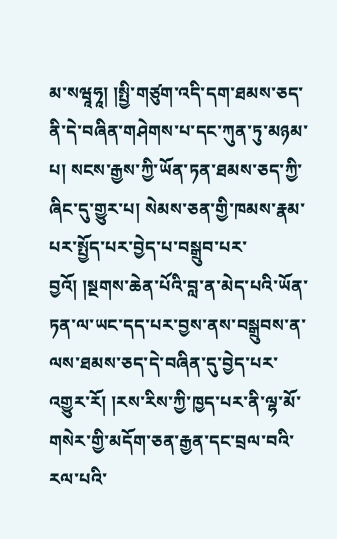མ་སཝཱཧཱ། །སྤྱི་གཙུག་འདི་དག་ཐམས་ཅད་ནི་དེ་བཞིན་གཤེགས་པ་དང་ཀུན་ཏུ་མཉམ་པ། སངས་རྒྱས་ཀྱི་ཡོན་ཏན་ཐམས་ཅད་ཀྱི་ཞིང་དུ་གྱུར་པ། སེམས་ཅན་གྱི་ཁམས་རྣམ་པར་སྤྱོད་པར་བྱེད་པ་བསྒྲུབ་པར་བྱའོ། །སྔགས་ཆེན་པོའི་བླ་ན་མེད་པའི་ཡོན་ཏན་ལ་ཡང་དད་པར་བྱས་ནས་བསྒྲུབས་ན་ལས་ཐམས་ཅད་དེ་བཞིན་དུ་བྱེད་པར་འགྱུར་རོ། །རས་རིས་ཀྱི་ཁྱད་པར་ནི་ལྷ་མོ་གསེར་གྱི་མདོག་ཅན་རྒྱན་དང་བྲལ་བའི་རལ་པའི་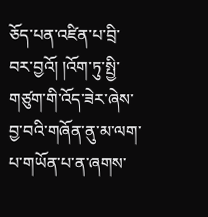ཅོད་པན་འཛིན་པ་བྲི་བར་བྱའོ། །འོག་ཏུ་སྤྱི་གཙུག་གི་འོད་ཟེར་ཞེས་བྱ་བའི་གཞོན་ནུ་མ་ལག་པ་གཡོན་པ་ན་ཞགས་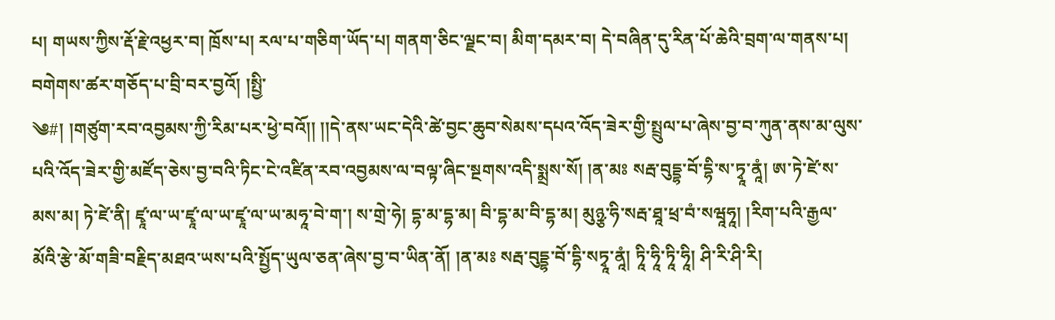པ། གཡས་ཀྱིས་རྡོ་རྗེ་འཕྱར་བ། ཁྲོས་པ། རལ་པ་གཅིག་ཡོད་པ། གནག་ཅིང་ལྗང་བ། མིག་དམར་བ། དེ་བཞིན་དུ་རིན་པོ་ཆེའི་བྲག་ལ་གནས་པ། བགེགས་ཚར་གཅོད་པ་བྲི་བར་བྱའོ། །སྤྱི་
༄#། །གཙུག་རབ་འབྱམས་ཀྱི་རིམ་པར་ཕྱེ་བའོ།། །།དེ་ནས་ཡང་དེའི་ཚེ་བྱང་ཆུབ་སེམས་དཔའ་འོད་ཟེར་གྱི་སྤྲུལ་པ་ཞེས་བྱ་བ་ཀུན་ནས་མ་ལུས་པའི་འོད་ཟེར་གྱི་མཛོད་ཅེས་བྱ་བའི་ཏིང་ངེ་འཛིན་རབ་འབྱམས་ལ་བལྟ་ཞིང་སྔགས་འདི་སྨྲས་སོ། །ན་མཿ སརྦ་བུདྡྷ་བོ་དྷི་ས་ཏྭཱ་ནཱཾ། ཨ་ཏེ་ཛེ་ས་མས་མ། ཏེ་ཛེ་ནི། ཛྭཱ་ལ་ཡ་ཛྭཱ་ལ་ཡ་ཛྭཱ་ལ་ཡ་མཧཱ་བེ་ག་། ས་གྲེ་ཧེ། དྷ་མ་དྷ་མ། བི་དྷ་མ་བི་དྷ་མ། མུཉྩ་ཧི་སརྦ་ཐཱ་ཕྲ་བཾ་སཝཱཧཱ། །རིག་པའི་རྒྱལ་མོའི་རྩེ་མོ་གཟི་བརྗིད་མཐའ་ཡས་པའི་སྤྱོད་ཡུལ་ཅན་ཞེས་བྱ་བ་ཡིན་ནོ། །ན་མཿ སརྦ་བུདྡྷ་བོ་དྷི་སཏྭཱ་ནཱཾ། ཏཱི་ཧཱི་ཏཱི་ཧཱི། ཤི་རི་ཤི་རི།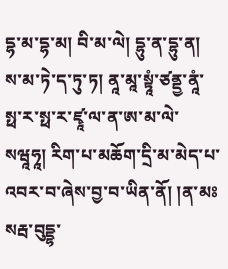དྷ་མ་དྷ་མ། བི་མ་ལེ། དྷུ་ན་དྷུ་ན། ས་མ་ཏེ་ད་ཏུ་ཏ། ནཱ་མཱ་སྟཱཾ་ཙནྡྱ་ནཱཾ་སྥ་ར་སྥ་ར་ཛྭཱ་ལ་ན་ཨ་མ་ལེ་སཝཱཧཱ། རིག་པ་མཆོག་དྲི་མ་མེད་པ་འབར་བ་ཞེས་བྱ་བ་ཡིན་ནོ། །ན་མཿ སརྦ་བུདྡྷ་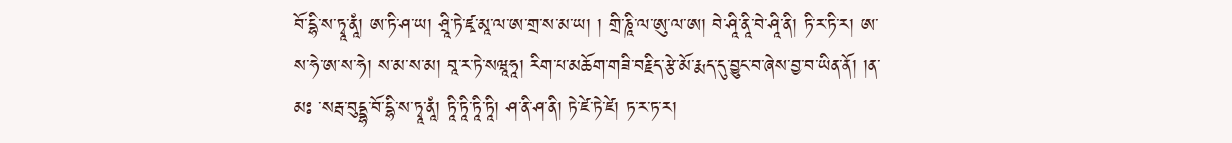བོ་དྷི་ས་ཏྭཱ་ནཱཾ། ཨ་ཏི་ཤ་ཡ། ཤྲཱི་ཏེ་ཛྭ་མཱ་ལ་ཨ་གྲ་ས་མ་ཡ། ། གྲི་ཎཱི་ལ་ཨུ་ལ་ཨ། བེ་ཤཱི་ནཱི་བེ་ཤཱི་ནི། ཏི་ར་ཏི་ར། ཨ་ས་ཧེ་ཨ་ས་ཧེ། ས་མ་ས་མ། བཱ་ར་ཏེ་སཝཱཧཱ། རིག་པ་མཆོག་གཟི་བརྗིད་རྩེ་མོ་རྨད་དུ་བྱུང་བ་ཞེས་བྱ་བ་ཡིན་ནོ། །ན་མཿ ་སརྦ་བུདྡྷ་བོ་དྷི་ས་ཏྭཱ་ནཱཾ། ཏཱི་ཏཱི་ཏཱི་ཏཱི། ཤ་ནི་ཤ་ནི། ཏེ་ཛེ་ཏེ་ཛེ། ཏ་ར་ཏ་ར།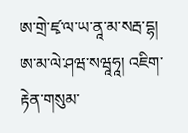ཨ་གྲེ་ཛྭ་ལ་ཡ་ནཱ་མ་སརྦ་དྷ། ཨ་མ་ལེ་ཤཝ་སཝཱཧཱ། འཇིག་རྟེན་གསུམ་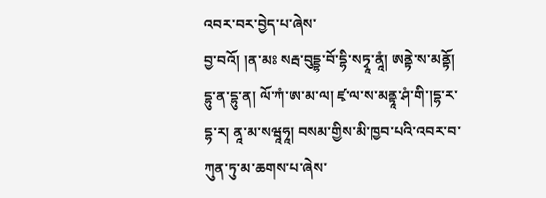འབར་བར་བྱེད་པ་ཞེས་
བྱ་བའོ། །ན་མཿ སརྦ་བུདྡྷ་བོ་དྷི་སཏྭཱ་ནཱཾ། ཨནྟེ་ས་མནྟོ། དྷུ་ན་དྷུ་ན། ལོ་ཀཾ་ཨ་མ་ལ། ཛྭ་ལ་ས་མནྟཱ་ཤཾ་གི་།དྷ་ར་དྷ་ར། ནཱ་མ་སཝཱཧཱ། བསམ་གྱིས་མི་ཁྱབ་པའི་འབར་བ་ཀུན་ཏུ་མ་ཆགས་པ་ཞེས་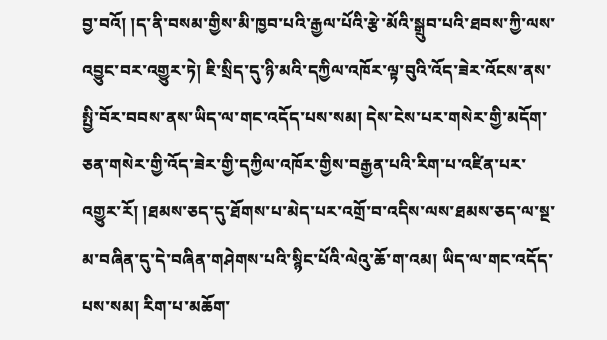བྱ་བའོ། །ད་ནི་བསམ་གྱིས་མི་ཁྱབ་པའི་རྒྱལ་པོའི་རྩེ་མོའི་སྒྲུབ་པའི་ཐབས་ཀྱི་ལས་འབྱུང་བར་འགྱུར་ཏེ། ཇི་སྲིད་དུ་ཉི་མའི་དཀྱིལ་འཁོར་ལྟ་བུའི་འོད་ཟེར་འོངས་ནས་སྤྱི་བོར་བབས་ནས་ཡིད་ལ་གང་འདོད་པས་སམ། དེས་ངེས་པར་གསེར་གྱི་མདོག་ཅན་གསེར་གྱི་འོད་ཟེར་གྱི་དཀྱིལ་འཁོར་གྱིས་བརྒྱན་པའི་རིག་པ་འཛིན་པར་འགྱུར་རོ། །ཐམས་ཅད་དུ་ཐོགས་པ་མེད་པར་འགྲོ་བ་འདིས་ལས་ཐམས་ཅད་ལ་སྔ་མ་བཞིན་དུ་དེ་བཞིན་གཤེགས་པའི་སྙིང་པོའི་ལེའུ་ཆོ་ག་འམ། ཡིད་ལ་གང་འདོད་པས་སམ། རིག་པ་མཆོག་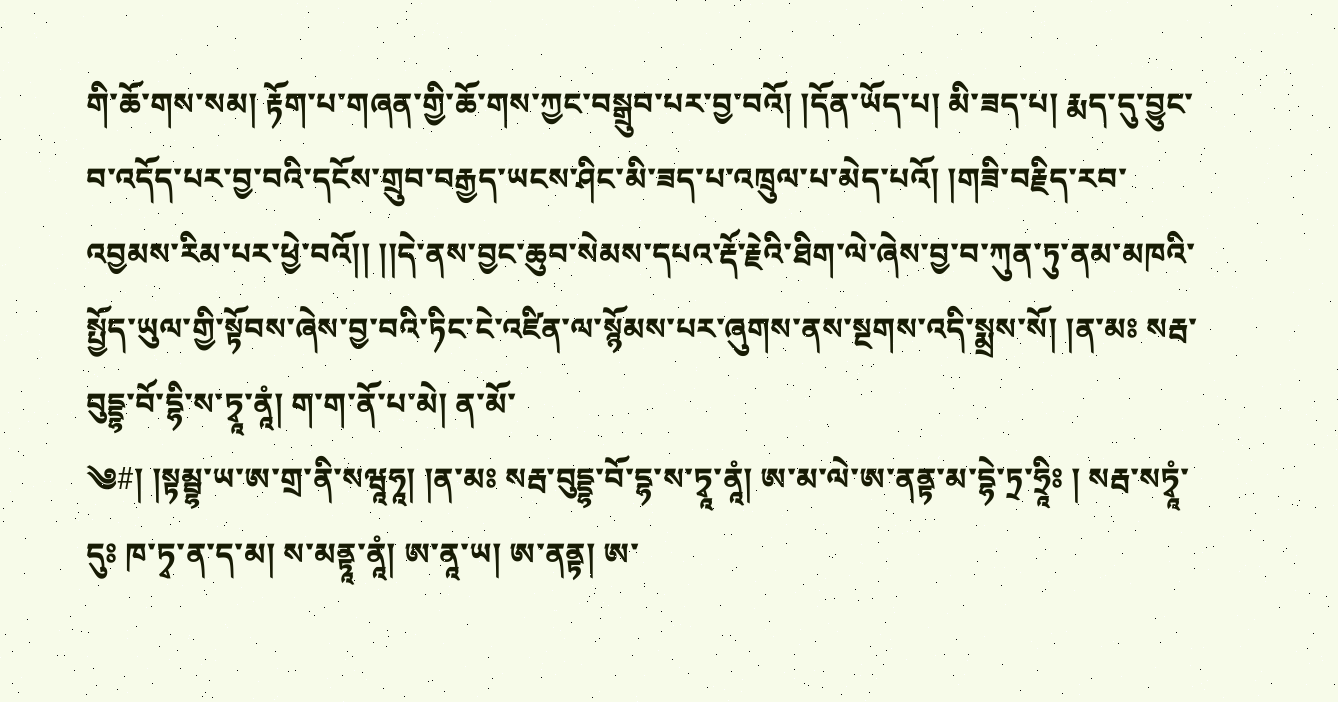གི་ཆོ་གས་སམ། རྟོག་པ་གཞན་གྱི་ཆོ་གས་ཀྱང་བསྒྲུབ་པར་བྱ་བའོ། །དོན་ཡོད་པ། མི་ཟད་པ། རྨད་དུ་བྱུང་བ་འདོད་པར་བྱ་བའི་དངོས་གྲུབ་བརྒྱད་ཡངས་ཤིང་མི་ཟད་པ་འཁྲུལ་པ་མེད་པའོ། །གཟི་བརྗིད་རབ་འབྱམས་རིམ་པར་ཕྱེ་བའོ།། །།དེ་ནས་བྱང་ཆུབ་སེམས་དཔའ་རྡོ་རྗེའི་ཐིག་ལེ་ཞེས་བྱ་བ་ཀུན་ཏུ་ནམ་མཁའི་སྤྱོད་ཡུལ་གྱི་སྟོབས་ཞེས་བྱ་བའི་ཏིང་ངེ་འཛིན་ལ་སྙོམས་པར་ཞུགས་ནས་སྔགས་འདི་སྨྲས་སོ། །ན་མཿ སརྦ་བུདྡྷ་བོ་དྷི་ས་ཏྭཱ་ནཱཾ། ག་ག་ནོ་པ་མེ། ན་མོ་
༄#། །སྟམྦྷ་ཡ་ཨ་གྲ་ནི་སཝཱཧཱ། །ན་མཿ སརྦ་བུདྡྷ་བོ་དྷ་ས་ཏྭཱ་ནཱཾ། ཨ་མ་ལེ་ཨ་ནནྟ་མ་དྷེ་ཏྲ་ཧྲཱིཿ ། སརྦ་སཏྭཱཾ་དུཿ ཁ་ཏྭ་ན་ད་མ། ས་མནྟཱ་ནཱཾ། ཨ་ནཱ་ཡ། ཨ་ནནྟ། ཨ་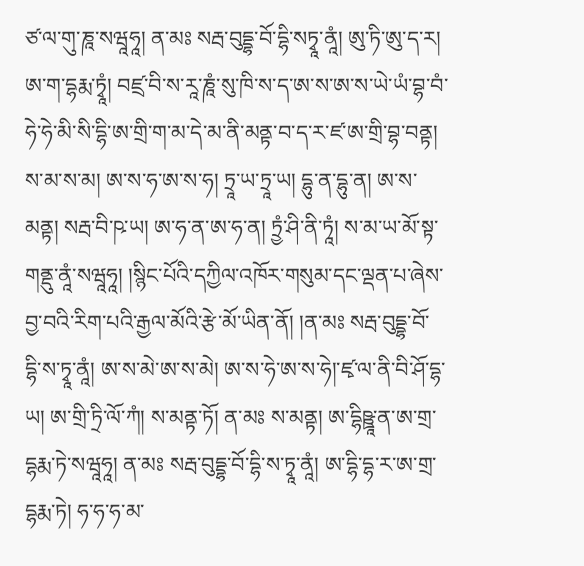ཙ་ལ་གུ་ཎཱ་སཝཱཧཱ། ན་མཿ སརྦ་བུདྡྷ་བོ་དྷི་སཏྭཱ་ནཱཾ། ཨུ་ཏི་ཨུ་ད་ར། ཨ་ག་དྷརྨ་ཏྭཱཾ། བཛྲ་བི་ས་རཱ་ཎཱཾ་སུ་ཁི་ས་ད་ཨ་ས་ཨ་ས་ཡེ་ཡཾ་བྷ་བཾ་ཧེ་ཧེ་མི་སི་དྷི་ཨ་གྲི་ག་མ་དེ་མ་ནི་མནྟ་བ་ད་ར་ཛ་ཨ་གྲི་བྷ་བནྟ། ས་མ་ས་མ། ཨ་ས་ཧ་ཨ་ས་ཧ། ཏྲཱ་ཡ་ཏྲཱ་ཡ། དྷུ་ན་དྷུ་ན། ཨ་ས་མནྟ། སརྦ་བི་ཥ་ཡ། ཨ་ཧ་ན་ཨ་ཧ་ན། ཏྲྱཾ་ཤི་ནི་ཏཱཾ། ས་མ་ཡ་མོ་སྟ་གནྡུ་ནཱཾ་སཝཱཧཱ། །སྙིང་པོའི་དཀྱིལ་འཁོར་གསུམ་དང་ལྡན་པ་ཞེས་བྱ་བའི་རིག་པའི་རྒྱལ་མོའི་རྩེ་མོ་ཡིན་ནོ། །ན་མཿ སརྦ་བུདྡྷ་བོ་དྷི་ས་ཏྭཱ་ནཱཾ། ཨ་ས་མེ་ཨ་ས་མེ། ཨ་ས་ཧེ་ཨ་ས་ཧེ།་ཛྭ་ལ་ནི་བི་ཤོ་དྷ་ཡ། ཨ་གྲི་ཏྲི་ལོ་ཀཾ། ས་མནྟ་ཏོ། ན་མཿ ས་མནྟ། ཨ་དྷིཥྛཱ་ན་ཨ་གྲ་དྷརྨ་ཏེ་སཝཱཧཱ། ན་མཿ སརྦ་བུདྡྷ་བོ་དྷི་ས་ཏྭཱ་ནཱཾ། ཨ་དྷི་དྷ་ར་ཨ་གྲ་དྷརྨ་ཏེ། ཧ་ཧ་ཧ་མ་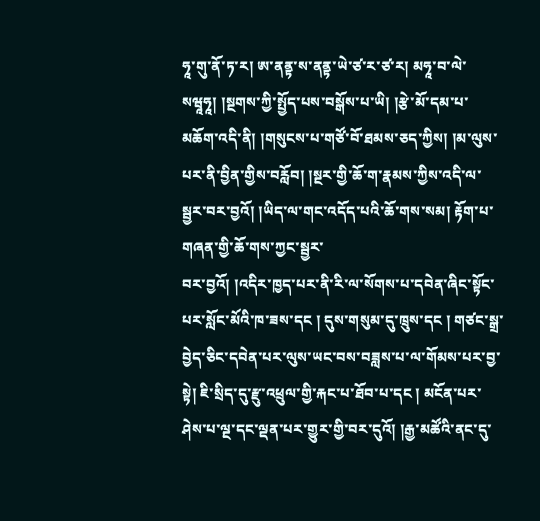ཧཱ་གུ་ནོ་ཏ་ར། ཨ་ནནྟ་ས་ནནྟ་ཡེ་ཙ་ར་ཙ་ར། མཧཱ་བ་ལེ་སཝཱཧཱ། །སྔགས་ཀྱི་སྤྱོད་པས་བསྒོས་པ་ཡི། །རྩེ་མོ་དམ་པ་མཆོག་འདི་ནི། །གསུངས་པ་གཙོ་བོ་ཐམས་ཅད་ཀྱིས། །མ་ལུས་པར་ནི་བྱིན་གྱིས་བརློབ། །སྔར་གྱི་ཆོ་ག་རྣམས་ཀྱིས་འདི་ལ་སྦྱར་བར་བྱའོ། །ཡིད་ལ་གང་འདོད་པའི་ཆོ་གས་སམ། རྟོག་པ་གཞན་གྱི་ཆོ་གས་ཀྱང་སྦྱར་
བར་བྱའོ། །འདིར་ཁྱད་པར་ནི་རི་ལ་སོགས་པ་དབེན་ཞིང་སྟོང་པར་སློང་མོའི་ཁ་ཟས་དང ། དུས་གསུམ་དུ་ཁྲུས་དང ། གཙང་སྒྲ་བྱེད་ཅིང་དབེན་པར་ལུས་ཡང་བས་བཟླས་པ་ལ་གོམས་པར་བྱ་སྟེ། ཇི་སྲིད་དུ་རྫུ་འཕྲུལ་གྱི་རྐང་པ་ཐོབ་པ་དང ། མངོན་པར་ཤེས་པ་ལྔ་དང་ལྡན་པར་གྱུར་གྱི་བར་དུའོ། །རྒྱ་མཚོའི་ནང་དུ་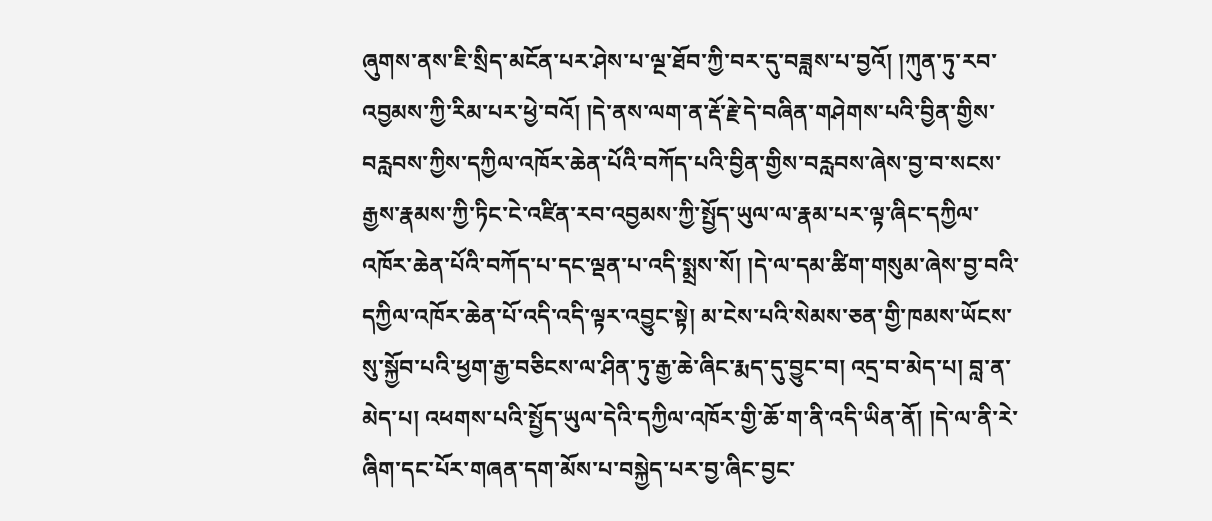ཞུགས་ནས་ཇི་སྲིད་མངོན་པར་ཤེས་པ་ལྔ་ཐོབ་ཀྱི་བར་དུ་བཟླས་པ་བྱའོ། །ཀུན་ཏུ་རབ་འབྱམས་ཀྱི་རིམ་པར་ཕྱེ་བའོ། །དེ་ནས་ལག་ན་རྡོ་རྗེ་དེ་བཞིན་གཤེགས་པའི་བྱིན་གྱིས་བརླབས་ཀྱིས་དཀྱིལ་འཁོར་ཆེན་པོའི་བཀོད་པའི་བྱིན་གྱིས་བརླབས་ཞེས་བྱ་བ་སངས་རྒྱས་རྣམས་ཀྱི་ཏིང་ངེ་འཛིན་རབ་འབྱམས་ཀྱི་སྤྱོད་ཡུལ་ལ་རྣམ་པར་ལྟ་ཞིང་དཀྱིལ་འཁོར་ཆེན་པོའི་བཀོད་པ་དང་ལྡན་པ་འདི་སྨྲས་སོ། །དེ་ལ་དམ་ཚིག་གསུམ་ཞེས་བྱ་བའི་དཀྱིལ་འཁོར་ཆེན་པོ་འདི་འདི་ལྟར་འབྱུང་སྟེ། མ་ངེས་པའི་སེམས་ཅན་གྱི་ཁམས་ཡོངས་སུ་སྐྱོབ་པའི་ཕྱག་རྒྱ་བཅིངས་ལ་ཤིན་ཏུ་རྒྱ་ཆེ་ཞིང་རྨད་དུ་བྱུང་བ། འདྲ་བ་མེད་པ། བླ་ན་མེད་པ། འཕགས་པའི་སྤྱོད་ཡུལ་དེའི་དཀྱིལ་འཁོར་གྱི་ཆོ་ག་ནི་འདི་ཡིན་ནོ། །དེ་ལ་ནི་རེ་ཞིག་དང་པོར་གཞན་དག་མོས་པ་བསྐྱེད་པར་བྱ་ཞིང་བྱང་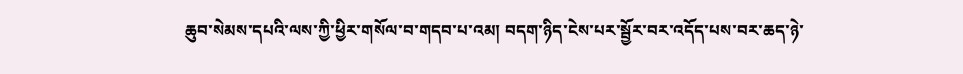ཆུབ་སེམས་དཔའི་ལས་ཀྱི་ཕྱིར་གསོལ་བ་གདབ་པ་འམ། བདག་ཉིད་ངེས་པར་སྦྱོར་བར་འདོད་པས་བར་ཆད་ཉེ་